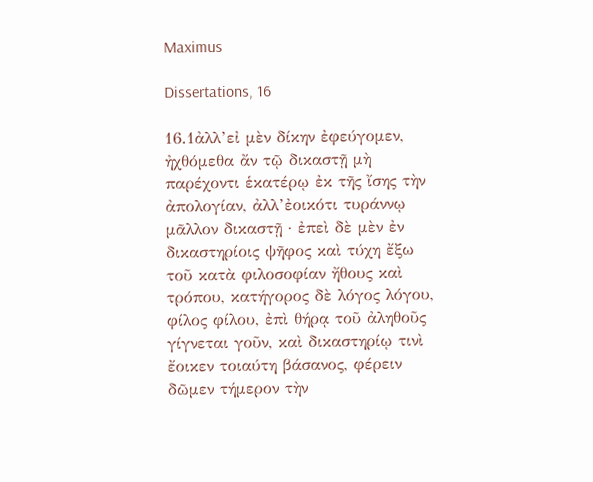Maximus

Dissertations, 16

16.1ἀλλ’εἰ μὲν δίκην ἐφεύγομεν, ἠχθόμεθα ἄν τῷ δικαστῇ μὴ παρέχοντι ἑκατέρῳ ἐκ τῆς ἴσης τὴν ἀπολογίαν, ἀλλ’ἐοικότι τυράννῳ μᾶλλον δικαστῇ · ἐπεὶ δὲ μὲν ἐν δικαστηρίοις ψῆφος καὶ τύχη ἔξω τοῦ κατὰ φιλοσοφίαν ἤθους καὶ τρόπου, κατήγορος δὲ λόγος λόγου, φίλος φίλου, ἐπὶ θήρᾳ τοῦ ἀληθοῦς γίγνεται γοῦν, καὶ δικαστηρίῳ τινὶ ἔοικεν τοιαύτη βάσανος, φέρειν δῶμεν τήμερον τὴν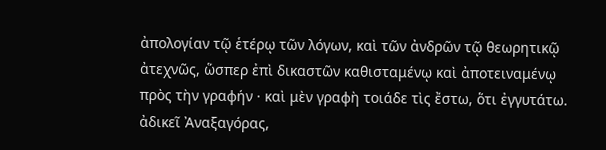ἀπολογίαν τῷ ἑτέρῳ τῶν λόγων, καὶ τῶν ἀνδρῶν τῷ θεωρητικῷ ἀτεχνῶς, ὥσπερ ἐπὶ δικαστῶν καθισταμένῳ καὶ ἀποτειναμένῳ πρὸς τὴν γραφήν · καὶ μὲν γραφὴ τοιάδε τὶς ἔστω, ὅτι ἐγγυτάτω. ἀδικεῖ Ἀναξαγόρας,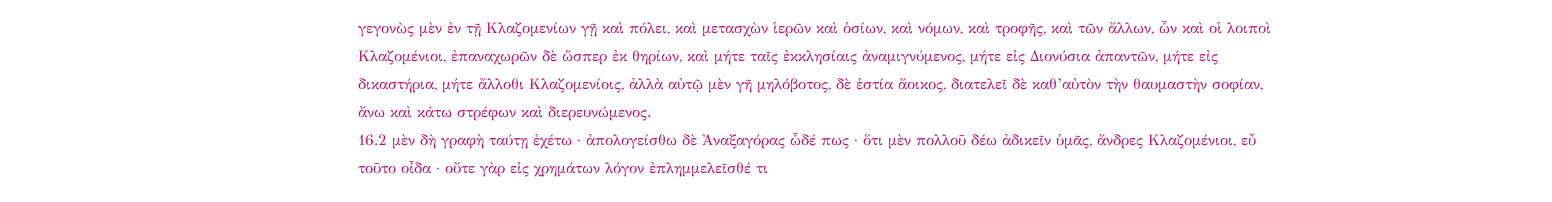γεγονὼς μὲν ἐν τῇ Κλαζομενίων γῇ καὶ πόλει, καὶ μετασχὼν ἱερῶν καὶ ὁσίων, καὶ νόμων, καὶ τροφῆς, καὶ τῶν ἄλλων, ὧν καὶ οἱ λοιποὶ Κλαζομένιοι, ἐπαναχωρῶν δὲ ὥσπερ ἐκ θηρίων, καὶ μήτε ταῖς ἐκκλησίαις ἀναμιγνύμενος, μήτε εἰς Διονύσια ἀπαντῶν, μήτε εἰς δικαστήρια, μήτε ἄλλοθι Κλαζομενίοις, ἀλλὰ αὐτῷ μὲν γῆ μηλόβοτος, δὲ ἑστία ἄοικος, διατελεῖ δὲ καθ’αὐτὸν τὴν θαυμαστὴν σοφίαν, ἄνω καὶ κάτω στρέφων καὶ διερευνώμενος.
16.2 μὲν δὴ γραφὴ ταύτῃ ἐχέτω · ἀπολογείσθω δὲ Ἀναξαγόρας ὧδέ πως · ὅτι μὲν πολλοῦ δέω ἀδικεῖν ὑμᾶς, ἄνδρες Κλαζομένιοι, εὖ τοῦτο οἶδα · οὔτε γὰρ εἰς χρημάτων λόγον ἐπλημμελεῖσθέ τι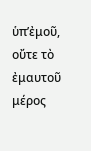ὑπ’ἐμοῦ, οὔτε τὸ ἐμαυτοῦ μέρος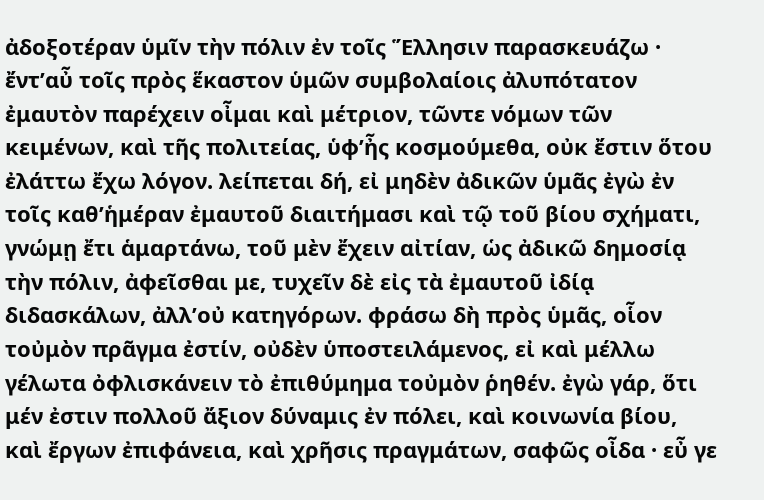ἀδοξοτέραν ὑμῖν τὴν πόλιν ἐν τοῖς Ἕλλησιν παρασκευάζω · ἔντ’αὖ τοῖς πρὸς ἕκαστον ὑμῶν συμβολαίοις ἀλυπότατον ἐμαυτὸν παρέχειν οἶμαι καὶ μέτριον, τῶντε νόμων τῶν κειμένων, καὶ τῆς πολιτείας, ὑφ’ἦς κοσμούμεθα, οὐκ ἔστιν ὅτου ἐλάττω ἔχω λόγον. λείπεται δή, εἰ μηδὲν ἀδικῶν ὑμᾶς ἐγὼ ἐν τοῖς καθ’ἡμέραν ἐμαυτοῦ διαιτήμασι καὶ τῷ τοῦ βίου σχήματι, γνώμῃ ἔτι ἁμαρτάνω, τοῦ μὲν ἔχειν αἰτίαν, ὡς ἀδικῶ δημοσίᾳ τὴν πόλιν, ἀφεῖσθαι με, τυχεῖν δὲ εἰς τὰ ἐμαυτοῦ ἰδίᾳ διδασκάλων, ἀλλ’οὐ κατηγόρων. φράσω δὴ πρὸς ὑμᾶς, οἷον τοὐμὸν πρᾶγμα ἐστίν, οὐδὲν ὑποστειλάμενος, εἰ καὶ μέλλω γέλωτα ὀφλισκάνειν τὸ ἐπιθύμημα τοὐμὸν ῥηθέν. ἐγὼ γάρ, ὅτι μέν ἐστιν πολλοῦ ἄξιον δύναμις ἐν πόλει, καὶ κοινωνία βίου, καὶ ἔργων ἐπιφάνεια, καὶ χρῆσις πραγμάτων, σαφῶς οἶδα · εὖ γε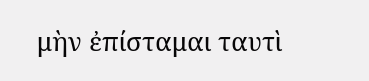μὴν ἐπίσταμαι ταυτὶ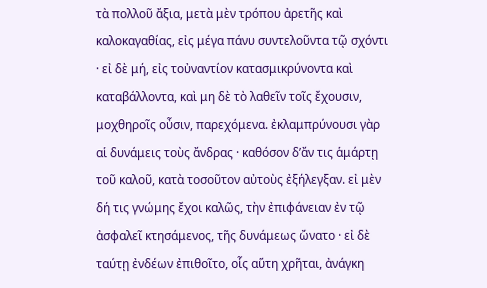τὰ πολλοῦ ἄξια, μετὰ μὲν τρόπου ἀρετῆς καὶ καλοκαγαθίας, εἰς μέγα πάνυ συντελοῦντα τῷ σχόντι · εἰ δὲ μή, εἰς τοὐναντίον κατασμικρύνοντα καὶ καταβάλλοντα, καὶ μη δὲ τὸ λαθεῖν τοῖς ἔχουσιν, μοχθηροῖς οὖσιν, παρεχόμενα. ἐκλαμπρύνουσι γὰρ αἱ δυνάμεις τοὺς ἄνδρας · καθόσον δ’ἄν τις ἁμάρτῃ τοῦ καλοῦ, κατὰ τοσοῦτον αὐτοὺς ἐξήλεγξαν. εἰ μὲν δή τις γνώμης ἔχοι καλῶς, τὴν ἐπιφάνειαν ἐν τῷ ἀσφαλεῖ κτησάμενος, τῆς δυνάμεως ὤνατο · εἰ δὲ ταύτῃ ἐνδέων ἐπιθοῖτο, οἷς αὕτη χρῆται, ἀνάγκη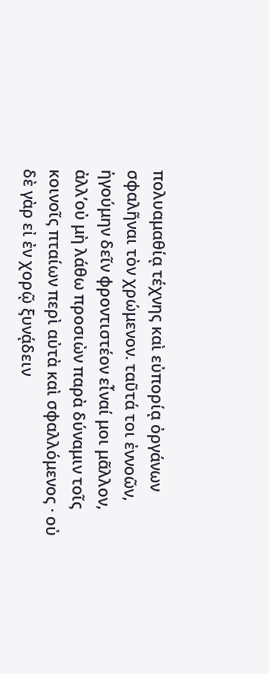πολυαμαθίᾳ τέχνης καὶ εὐπορίᾳ ὀργάνων σφαλῆναι τὸν χρώμενον. ταῦτά τοι ἐννοῶν, ἡγούμην δεῖν φροντιστέον εἶναί μοι μᾶλλον, ἀλλ’οὐ μὴ λάθω προσιὼν παρὰ δύναμιν τοῖς κοινοῖς πταίων περὶ αὐτὰ καὶ σφαλλόμενος · οὐ δὲ γὰρ εἰ ἐν χορῷ ξυνᾴδειν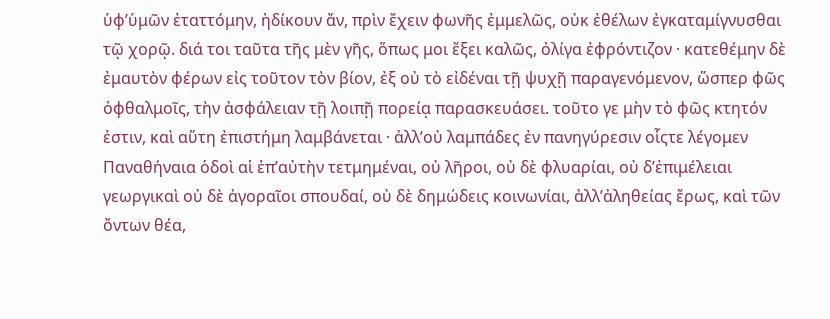ὑφ’ὑμῶν ἐταττόμην, ἠδίκουν ἄν, πρὶν ἔχειν φωνῆς ἐμμελῶς, οὐκ ἐθέλων ἐγκαταμίγνυσθαι τῷ χορῷ. διά τοι ταῦτα τῆς μὲν γῆς, ὅπως μοι ἔξει καλῶς, ὀλίγα ἐφρόντιζον · κατεθέμην δὲ ἐμαυτὸν φέρων εἰς τοῦτον τὸν βίον, ἐξ οὐ τὸ εἰδέναι τῇ ψυχῇ παραγενόμενον, ὥσπερ φῶς ὀφθαλμοῖς, τὴν ἀσφάλειαν τῇ λοιπῇ πορείᾳ παρασκευάσει. τοῦτο γε μὴν τὸ φῶς κτητόν ἐστιν, καὶ αὕτη ἐπιστήμη λαμβάνεται · ἀλλ’οὐ λαμπάδες ἐν πανηγύρεσιν οἷςτε λέγομεν Παναθήναια ὁδοὶ αἱ ἐπ’αὐτὴν τετμημέναι, οὐ λῆροι, οὐ δὲ φλυαρίαι, οὐ δ’ἐπιμέλειαι γεωργικαὶ οὐ δὲ ἀγοραῖοι σπουδαί, οὐ δὲ δημώδεις κοινωνίαι, ἀλλ’ἀληθείας ἔρως, καὶ τῶν ὄντων θέα,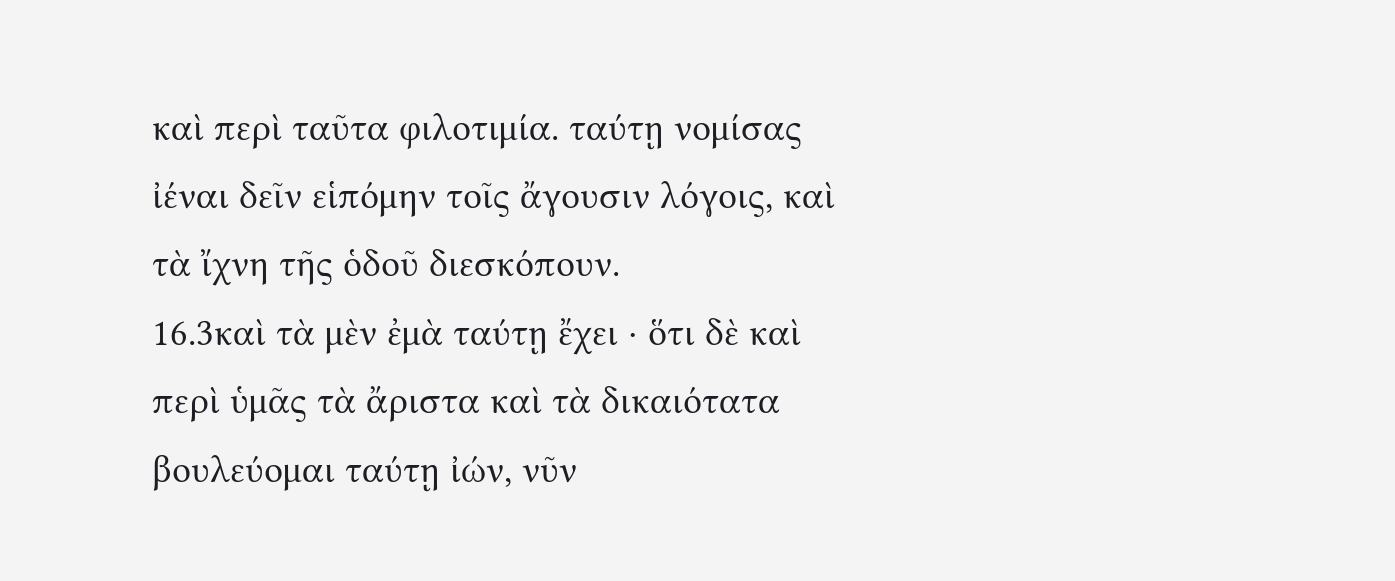καὶ περὶ ταῦτα φιλοτιμία. ταύτῃ νομίσας ἰέναι δεῖν εἱπόμην τοῖς ἄγουσιν λόγοις, καὶ τὰ ἴχνη τῆς ὁδοῦ διεσκόπουν.
16.3καὶ τὰ μὲν ἐμὰ ταύτῃ ἔχει · ὅτι δὲ καὶ περὶ ὑμᾶς τὰ ἄριστα καὶ τὰ δικαιότατα βουλεύομαι ταύτῃ ἰών, νῦν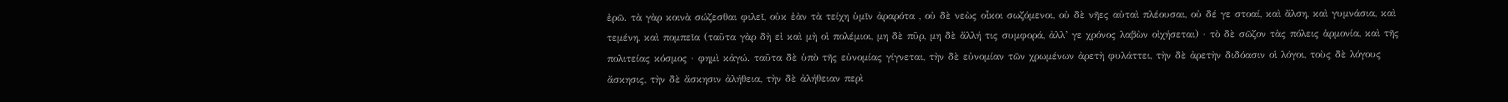ἐρῶ. τὰ γὰρ κοινὰ σώζεσθαι φιλεῖ, οὐκ ἐὰν τὰ τείχη ὑμῖν ἀραρότα , οὐ δὲ νεὼς οἶκοι σωζόμενοι, οὐ δὲ νῆες αὐταὶ πλέουσαι, οὐ δέ γε στοαί, καὶ ἄλση, καὶ γυμνάσια, καὶ τεμένη, καὶ πομπεῖα (ταῦτα γὰρ δὴ εἰ καὶ μὴ οἱ πολέμιοι, μη δὲ πῦρ, μη δὲ ἄλλή τις συμφορά, ἀλλ’ γε χρόνος λαβὼν οἰχήσεται) · τὸ δὲ σῶζον τὰς πόλεις ἁρμονία, καὶ τῆς πολιτείας κόσμος · φημὶ κἀγώ. ταῦτα δὲ ὑπὸ τῆς εὐνομίας γίγνεται, τὴν δὲ εὐνομίαν τῶν χρωμένων ἀρετὴ φυλάττει, τὴν δὲ ἀρετὴν διδόασιν οἱ λόγοι, τοὺς δὲ λόγους ἄσκησις, τὴν δὲ ἄσκησιν ἀλήθεια, τὴν δὲ ἀλήθειαν περὶ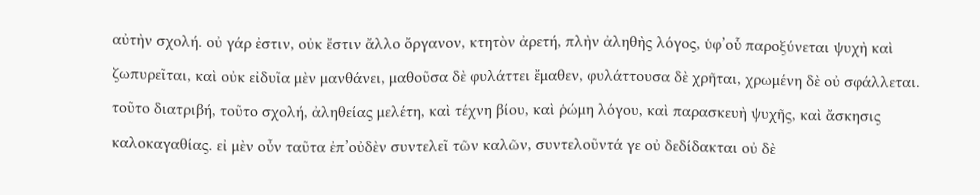αὐτὴν σχολή. οὐ γάρ ἐστιν, οὐκ ἔστιν ἄλλο ὄργανον, κτητὸν ἀρετή, πλὴν ἀληθὴς λόγος, ὑφ’οὗ παροξύνεται ψυχὴ καὶ ζωπυρεῖται, καὶ οὐκ εἰδυῖα μὲν μανθάνει, μαθοῦσα δὲ φυλάττει ἔμαθεν, φυλάττουσα δὲ χρῆται, χρωμένη δὲ οὐ σφάλλεται. τοῦτο διατριβή, τοῦτο σχολή, ἀληθείας μελέτη, καὶ τέχνη βίου, καὶ ῥώμη λόγου, καὶ παρασκευὴ ψυχῆς, καὶ ἄσκησις καλοκαγαθίας. εἰ μὲν οὖν ταῦτα ἐπ’οὐδὲν συντελεῖ τῶν καλῶν, συντελοῦντά γε οὐ δεδίδακται οὐ δὲ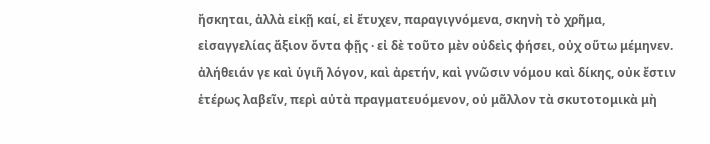ἤσκηται, ἀλλὰ εἰκῇ καί, εἰ ἔτυχεν, παραγιγνόμενα, σκηνὴ τὸ χρῆμα, εἰσαγγελίας ἄξιον ὄντα φῇς · εἰ δὲ τοῦτο μὲν οὐδεὶς φήσει, οὐχ οὕτω μέμηνεν. ἀλήθειάν γε καὶ ὑγιῆ λόγον, καὶ ἀρετήν, καὶ γνῶσιν νόμου καὶ δίκης, οὐκ ἔστιν ἑτέρως λαβεῖν, περὶ αὐτὰ πραγματευόμενον, οὐ μᾶλλον τὰ σκυτοτομικὰ μὴ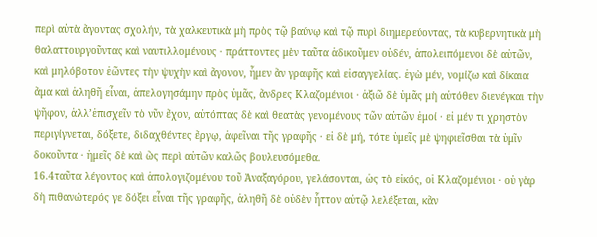περὶ αὐτὰ ἄγοντας σχολήν, τὰ χαλκευτικὰ μὴ πρὸς τῷ βαύνῳ καὶ τῷ πυρὶ διημερεύοντας, τὰ κυβερνητικὰ μὴ θαλαττουργοῦντας καὶ ναυτιλλομένους · πράττοντες μὲν ταῦτα ἀδικοῦμεν οὐδέν, ἀπολειπόμενοι δὲ αὐτῶν, καὶ μηλόβοτον ἐῶντες τὴν ψυχὴν καὶ ἄγονον, ἦμεν ἂν γραφῆς καὶ εἰσαγγελίας. ἐγὼ μέν, νομίζω καὶ δίκαια ἄμα καὶ ἀληθῆ εἶναι, ἀπελογησάμην πρὸς ὑμᾶς, ἄνδρες Κλαζομένιοι · ἀξιῶ δὲ ὑμᾶς μὴ αὐτόθεν διενέγκαι τὴν ψῆφον, ἀλλ’ἐπισχεῖν τὸ νῦν ἔχον, αὐτόπτας δὲ καὶ θεατὰς γενομένους τῶν αὐτῶν ἐμοί · εἰ μέν τι χρηστὸν περιγίγνεται, δόξετε, διδαχθέντες ἔργῳ, ἀφεῖναι τῆς γραφῆς · εἰ δὲ μή, τότε ὑμεῖς μὲ ψηφιεῖσθαι τὰ ὑμῖν δοκοῦντα · ἡμεῖς δὲ καὶ ὣς περὶ αὐτῶν καλῶς βουλευσόμεθα.
16.4ταῦτα λέγοντος καὶ ἀπολογιζομένου τοῦ Ἀναξαγόρου, γελάσονται, ὡς τὸ εἰκός, οἱ Κλαζομένιοι · οὐ γὰρ δὴ πιθανώτερός γε δόξει εἶναι τῆς γραφῆς, ἀληθῆ δὲ οὐδὲν ἧττον αὐτῷ λελέξεται, κἂν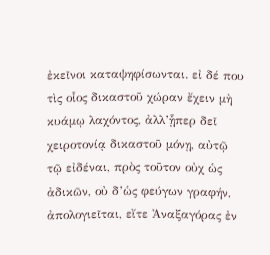ἐκεῖνοι καταψηφίσωνται. εἰ δέ που τὶς οἷος δικαστοῦ χώραν ἔχειν μὴ κυάμῳ λαχόντος, ἀλλ’ᾗπερ δεῖ χειροτονίᾳ δικαστοῦ μόνῃ, αὐτῷ τῷ εἰδέναι, πρὸς τοῦτον οὐχ ὡς ἀδικῶν, οὐ δ’ὡς φεύγων γραφήν, ἀπολογιεῖται, εἴτε Ἀναξαγόρας ἐν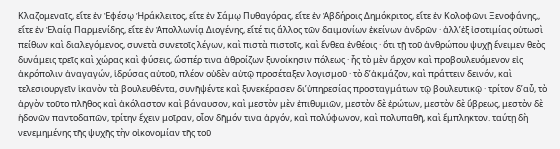Κλαζομεναῖς, εἴτε ἐν Ἐφέσῳ Ἡράκλειτος, εἴτε ἐν Σάμῳ Πυθαγόρας, εἴτε ἐν Ἀβδήροις Δημόκριτος, εἴτε ἐν Κολοφῶνι Ξενοφάνης,, εἴτε ἐν Ἐλαίᾳ Παρμενίδης, εἴτε ἐν Ἀπολλωνίᾳ Διογένης, εἴτέ τις ἄλλος τῶν δαιμονίων ἐκείνων ἀνδρῶν · ἀλλ’ἐξ ἰσοτιμίας οὑτωσὶ πείθων καὶ διαλεγόμενος, συνετὰ συνετοῖς λέγων, καὶ πιστὰ πιστοῖς, καὶ ἔνθεα ἐνθέοις · ὅτι τῇ τοῦ ἀνθρώπου ψυχῇ ἔνειμεν θεὸς δυνάμεις τρεῖς καὶ χώρας καὶ φύσεις, ὥσπέρ τινα ἀθροίζων ξυνοίκησιν πόλεως · ἧς τὸ μὲν ἄρχον καὶ προβουλευόμενον εἰς ἀκρόπολιν ἀναγαγών, ἱδρύσας αὐτοῦ, πλέον οὐδὲν αὐτῷ προσέταξεν λογισμοῦ · τὸ δ’ἀκμάζον, καὶ πράττειν δεινόν, καὶ τελεσιουργεῖν ἱκανὸν τὰ βουλευθέντα, συνῆψέντε καὶ ξυνεκέρασεν δι’ὑπηρεσίας προσταγμάτων τῷ βουλευτικῷ · τρίτον δ’αὗ, τὸ ἀργὸν τοῦτο πλῆθος καὶ ἀκόλαστον καὶ βάναυσον, καὶ μεστὸν μὲν ἐπιθυμιῶν, μεστὸν δὲ ἐρώτων, μεστὸν δὲ ὕβρεως, μεστὸν δὲ ἡδονῶν παντοδαπῶν, τρίτην ἔχειν μοῖραν, οἷον δῆμόν τινα ἀργόν, καὶ πολύφωνον, καὶ πολυπαθῆ, καὶ ἔμπληκτον. ταύτῃ δὴ νενεμημένης τῆς ψυχῆς τὴν οἰκονομίαν τῆς τοῦ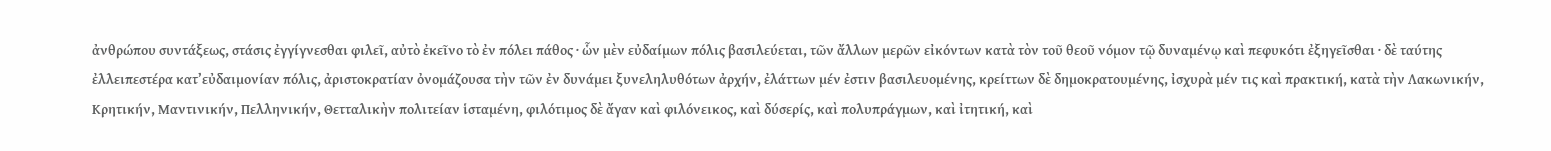ἀνθρώπου συντάξεως, στάσις ἐγγίγνεσθαι φιλεῖ, αὐτὸ ἐκεῖνο τὸ ἐν πόλει πάθος · ὧν μὲν εὐδαίμων πόλις βασιλεύεται, τῶν ἄλλων μερῶν εἰκόντων κατὰ τὸν τοῦ θεοῦ νόμον τῷ δυναμένῳ καὶ πεφυκότι ἐξηγεῖσθαι · δὲ ταύτης ἐλλειπεστέρα κατ’εὐδαιμονίαν πόλις, ἀριστοκρατίαν ὀνομάζουσα τὴν τῶν ἐν δυνάμει ξυνεληλυθότων ἀρχήν, ἐλάττων μέν ἐστιν βασιλευομένης, κρείττων δὲ δημοκρατουμένης, ἰσχυρὰ μέν τις καὶ πρακτική, κατὰ τὴν Λακωνικήν, Κρητικήν, Μαντινικήν, Πελληνικήν, Θετταλικὴν πολιτείαν ἱσταμένη, φιλότιμος δὲ ἄγαν καὶ φιλόνεικος, καὶ δύσερίς, καὶ πολυπράγμων, καὶ ἰτητική, καὶ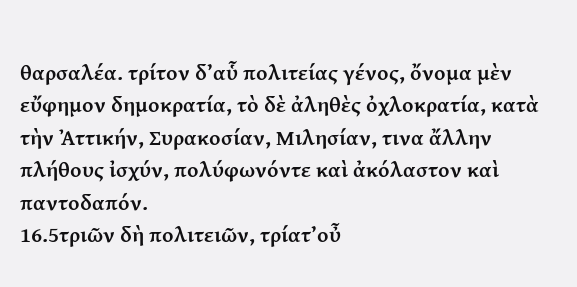θαρσαλέα. τρίτον δ’αὗ πολιτείας γένος, ὄνομα μὲν εὔφημον δημοκρατία, τὸ δὲ ἀληθὲς ὀχλοκρατία, κατὰ τὴν Ἀττικήν, Συρακοσίαν, Μιλησίαν, τινα ἄλλην πλήθους ἰσχύν, πολύφωνόντε καὶ ἀκόλαστον καὶ παντοδαπόν.
16.5τριῶν δὴ πολιτειῶν, τρίατ’οὖ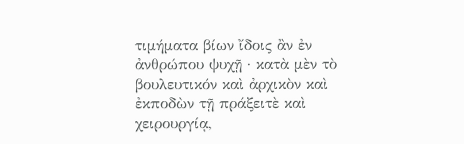τιμήματα βίων ἴδοις ἂν ἐν ἀνθρώπου ψυχῇ · κατὰ μὲν τὸ βουλευτικόν καὶ ἀρχικὸν καὶ ἐκποδὼν τῇ πράξειτὲ καὶ χειρουργίᾳ,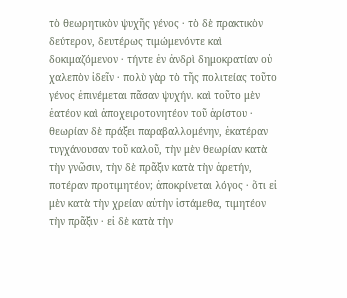τὸ θεωρητικὸν ψυχῆς γένος · τὸ δὲ πρακτικὸν δεύτερον, δευτέρως τιμώμενόντε καὶ δοκιμαζόμενον · τήντε ἐν ἀνδρὶ δημοκρατίαν οὐ χαλεπὸν ἰδεῖν · πολὺ γὰρ τὸ τῆς πολιτείας τοῦτο γένος ἐπινέμεται πᾶσαν ψυχήν. καὶ τοῦτο μὲν ἐατέον καὶ ἀποχειροτονητέον τοῦ ἀρίστου · θεωρίαν δὲ πράξει παραβαλλομένην, ἑκατέραν τυγχάνουσαν τοῦ καλοῦ, τὴν μὲν θεωρίαν κατὰ τὴν γνῶσιν, τὴν δὲ πρᾶξιν κατὰ τὴν ἀρετήν, ποτέραν προτιμητέον; ἀποκρίνεται λόγος · ὅτι εἰ μὲν κατὰ τὴν χρείαν αὐτὴν ἱστάμεθα, τιμητέον τὴν πρᾶξιν · εἰ δὲ κατὰ τὴν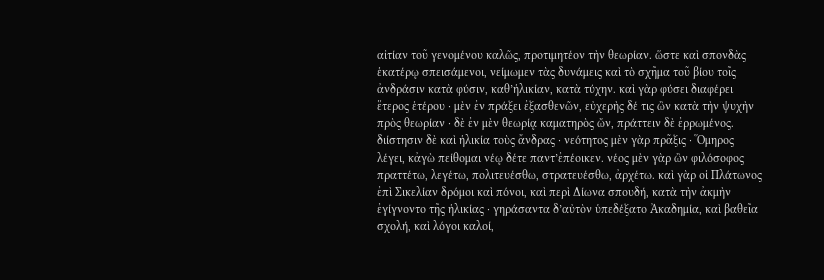αἰτίαν τοῦ γενομένου καλῶς, προτιμητέον τὴν θεωρίαν. ὥστε καὶ σπονδὰς ἑκατέρῳ σπεισάμενοι, νείμωμεν τὰς δυνάμεις καὶ τὸ σχῆμα τοῦ βίου τοῖς ἀνδράσιν κατὰ φύσιν, καθ’ἡλικίαν, κατὰ τύχην. καὶ γὰρ φύσει διαφέρει ἕτερος ἑτέρου · μὲν ἐν πράξει ἐξασθενῶν, εὐχερὴς δέ τις ὢν κατὰ τὴν ψυχὴν πρὸς θεωρίαν · δὲ ἐν μὲν θεωρίᾳ καματηρὸς ὤν, πράττειν δὲ ἐρρωμένος. διίστησιν δὲ καὶ ἡλικία τοὺς ἄνδρας · νεότητος μὲν γὰρ πρᾶξις · Ὅμηρος λέγει, κἀγὼ πείθομαι νέῳ δέτε παντ’ἐπέοικεν. νέος μὲν γὰρ ὢν φιλόσοφος πραττέτω, λεγέτω, πολιτευέσθω, στρατευέσθω, ἀρχέτω. καὶ γὰρ οἱ Πλάτωνος ἐπὶ Σικελίαν δρόμοι καὶ πόνοι, καὶ περὶ Δίωνα σπουδή, κατὰ τὴν ἀκμὴν ἐγίγνοντο τῆς ἡλικίας · γηράσαντα δ’αὐτὸν ὑπεδέξατο Ἀκαδημία, καὶ βαθεῖα σχολή, καὶ λόγοι καλοί,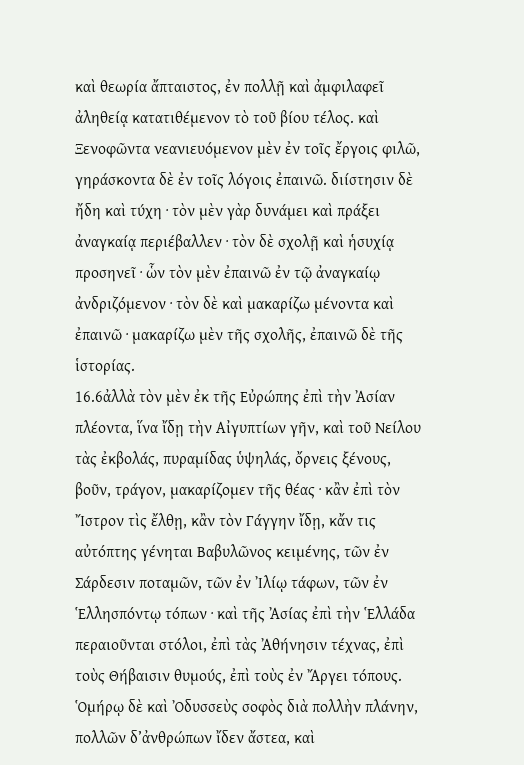καὶ θεωρία ἄπταιστος, ἐν πολλῇ καὶ ἀμφιλαφεῖ ἀληθείᾳ κατατιθέμενον τὸ τοῦ βίου τέλος. καὶ Ξενοφῶντα νεανιευόμενον μὲν ἐν τοῖς ἔργοις φιλῶ, γηράσκοντα δὲ ἐν τοῖς λόγοις ἐπαινῶ. διίστησιν δὲ ἤδη καὶ τύχη · τὸν μὲν γὰρ δυνάμει καὶ πράξει ἀναγκαίᾳ περιέβαλλεν · τὸν δὲ σχολῇ καὶ ἡσυχίᾳ προσηνεῖ · ὧν τὸν μὲν ἐπαινῶ ἐν τῷ ἀναγκαίῳ ἀνδριζόμενον · τὸν δὲ καὶ μακαρίζω μένοντα καὶ ἐπαινῶ · μακαρίζω μὲν τῆς σχολῆς, ἐπαινῶ δὲ τῆς ἱστορίας.
16.6ἀλλὰ τὸν μὲν ἐκ τῆς Εὐρώπης ἐπὶ τὴν Ἀσίαν πλέοντα, ἵνα ἴδῃ τὴν Αἰγυπτίων γῆν, καὶ τοῦ Νείλου τὰς ἐκβολάς, πυραμίδας ὑψηλάς, ὄρνεις ξένους, βοῦν, τράγον, μακαρίζομεν τῆς θέας · κἂν ἐπὶ τὸν Ἴστρον τὶς ἔλθῃ, κἂν τὸν Γάγγην ἴδῃ, κἄν τις αὐτόπτης γένηται Βαβυλῶνος κειμένης, τῶν ἐν Σάρδεσιν ποταμῶν, τῶν ἐν Ἰλίῳ τάφων, τῶν ἐν Ἑλλησπόντῳ τόπων · καὶ τῆς Ἀσίας ἐπὶ τὴν Ἑλλάδα περαιοῦνται στόλοι, ἐπὶ τὰς Ἀθήνησιν τέχνας, ἐπὶ τοὺς Θήβαισιν θυμούς, ἐπὶ τοὺς ἐν Ἄργει τόπους. Ὁμήρῳ δὲ καὶ Ὀδυσσεὺς σοφὸς διὰ πολλὴν πλάνην, πολλῶν δ’ἀνθρώπων ἴδεν ἄστεα, καὶ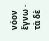νόον ἔγνω · τὰ δὲ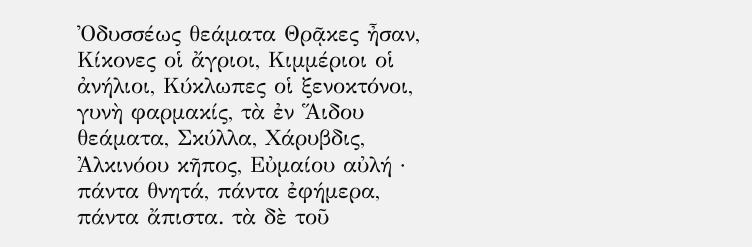Ὀδυσσέως θεάματα Θρᾷκες ἦσαν, Κίκονες οἱ ἄγριοι, Κιμμέριοι οἱ ἀνήλιοι, Κύκλωπες οἱ ξενοκτόνοι, γυνὴ φαρμακίς, τὰ ἐν Ἅιδου θεάματα, Σκύλλα, Χάρυβδις, Ἀλκινόου κῆπος, Εὐμαίου αὐλή · πάντα θνητά, πάντα ἐφήμερα, πάντα ἄπιστα. τὰ δὲ τοῦ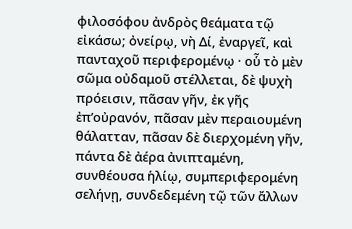φιλοσόφου ἀνδρὸς θεάματα τῷ εἰκάσω; ὀνείρῳ, νὴ Δί, ἐναργεῖ, καὶ πανταχοῦ περιφερομένῳ · οὗ τὸ μὲν σῶμα οὐδαμοῦ στέλλεται, δὲ ψυχὴ πρόεισιν, πᾶσαν γῆν, ἐκ γῆς ἐπ’οὐρανόν, πᾶσαν μὲν περαιουμένη θάλατταν, πᾶσαν δὲ διερχομένη γῆν, πάντα δὲ ἀέρα ἀνιπταμένη, συνθέουσα ἡλίῳ, συμπεριφερομένη σελήνῃ, συνδεδεμένη τῷ τῶν ἄλλων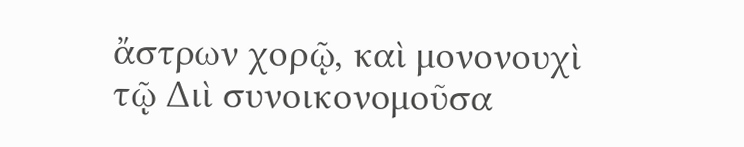ἄστρων χορῷ, καὶ μονονουχὶ τῷ Διὶ συνοικονομοῦσα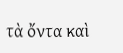τὰ ὄντα καὶ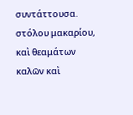συντάττουσα. στόλου μακαρίου, καὶ θεαμάτων καλῶν καὶ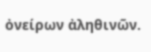ὀνείρων ἀληθινῶν.